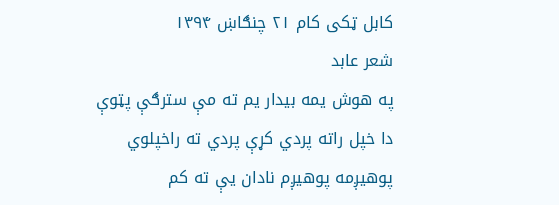کابل ټکی کام ۲۱ چنګاښ ۱۳۹۴
شعر عابد
په هوش یمه بیدار یم ته مې سترګې پټوې
دا خپل راته پردي کړې پردي ته راخپلوي
پوهیږمه پوهیږم نادان یې ته کم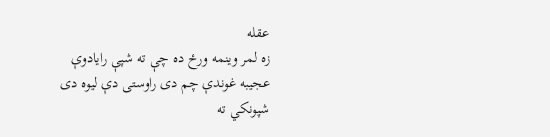عقله
زه لمر وینمه ورځ ده چې ته شپې رایادوې
عجیبه غوندې چم دی راوستی دې لیوه دی
شپونکي ته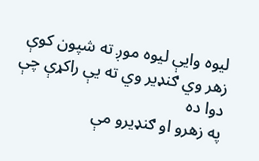لیوه وایې لیوه موږ ته شپون کوې
زهر وي ګنډیر وي ته یې راکړې چې دوا ده
په زهرو او ګنډیرو مې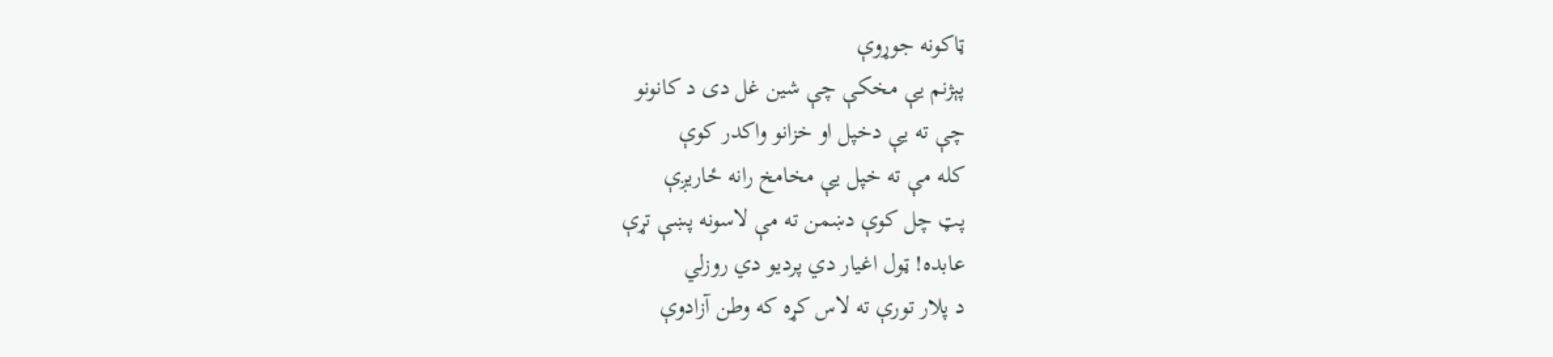ټاکونه جوړوې
پېژنم یې مخکې چې شین غل دی د کانونو
چې ته یې دخپل او خزانو واکدر کوې
کله مې ته خپل یې مخامخ رانه ځاریږې
پټ چل کوې دښمن ته مې لاسونه پښې تړې
عابده! ټول اغیار دي پردیو دي روزلي
د پلار تورې ته لاس کړه که وطن آزادوې